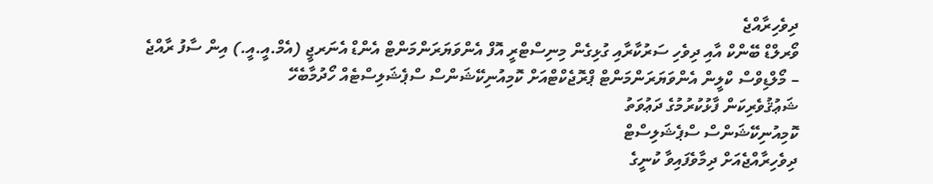ދިވެހިރާއްޖެ
ވޯރލްޑް ބޭންކް އާއި ދިވެހި ސަރުކާރާއި ގުޅިގެން މިނިސްޓްރީ އޮފް އެންވަޔަރަންމަންޓް އެންޑް އެނަރޖީ (އެމް.އީ.އީ.) އިން ސާފު ރާއްޖެ – މޯލްޑިވްސް ކްލީން އެންވަޔަރަންމަންޓް ޕްރޮޖެކްޓްއަށް ކޮމިއުނިކޭޝަންސް ސްޕެޝަލިސްޓެއް ހޯދުމާބެހޭ
ޝަޢުޤުވެރިކަން ފާޅުކުރުމުގެ ދަޢުވަތު
ކޮމިއުނިކޭޝަންސް ސްޕެޝަލިސްޓް
ދިވެހިރާއްޖެއަށް ދިމާވެފައިވާ ކުނީގެ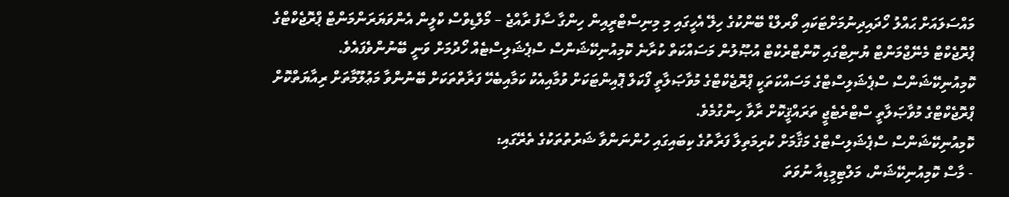މައްސަލައަށް ޙައްލު ހޯދައިދިނުމަށްޓަކައި ވޯރލްޑް ބޭންކުގެ ހިލޭ އެހީގައި މި މިނިސްޓްރީއިން ހިންގާ ސާފު ރާއްޖެ – މޯލްޑިވްސް ކްލީން އެންވަޔަރަންމަންޓް ޕްރޮޖެކްޓްގެ ޕްރޮޖެކްޓް މެނޭޖްމަންޓް ޔުނިޓްގައި ކޮންޓްރެކްޓް އުޞޫލުން މަސައްކަތް ކުރާނެ ކޮމިއުނިކޭޝަންސް ސްޕެޝަލިސްޓެއް ހޯދުމަށް ވަނީ ބޭނުންވެފައެވެ.
ކޮމިއުނިކޭޝަންސް ސްޕެޝަލިސްޓްގެ މަސައްކަތަކީ ޕްރޮޖެކްޓްގެ މުވާޞަލާތީ ފޯކަލް ޕޮއިންޓަކަށް ވުމާއިއެކު ކަމާއިބެހޭ ފަރާތްތަކަށް ބޭނުންވާ މަޢުލޫމާތަށް ރިއާޔަތްކޮށް ޕްރޮޖެކްޓްގެ މުވާޞަލާތީ ސްޓްރެޓެޖީ ތަރައްޤީކޮށް ރާވާ ހިންގުމެވެ.
ކޮމިއުނިކޭޝަންސް ސްޕެޝަލިސްޓްގެ މަޤާމަށް ކުރިމަތިލާ ފަރާތުގެ ކިބައިގައި ހުންނަންވާ ޝަރުތުތަކުގެ ތެރޭގައި:
- މާސް ކޮމިއުނިކޭޝަން، މަލްޓިމީޑިއާ ނުވަތަ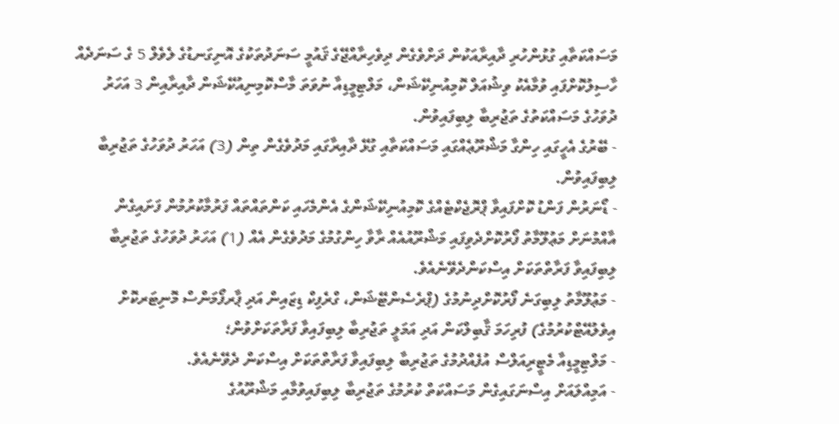މަސައްކަތާއި ގުޅުންހުރި ދާއިރާއަކުން ދަށްވެގެން ދިވެހިރާއްޖޭގެ ޤައުމީ ސަނަދުތަކުގެ އޮނިގަނޑުގެ ލެވެލް 5 ގެ ސަނަދެއް ހާސިލުކޮށްފައި ވުމާއެކު ވިޝުއަލް ކޮމިއުނިކޭޝަން، މަލްޓިމީޑިއާ ނުވަތަ މާސްކޮމިނިއުކޭޝަން ދާއިރާއިން 3 އަހަރު ދުވަހުގެ މަސައްކަތުގެ ތަޖުރިބާ ލިބިފައިވުން.
- ބޭރުގެ އެހީގައި ހިންގާ މަޝްރޫޢެއްގައި މަސައްކަތާއި ގުޅޭ ދާއިރާގައި މަދުވެގެން ތިން (3) އަހަރު ދުވަހުގެ ތަޖުރިބާ ލިބިފައިވުން.
- ޑޯނަރުން ފަންޑު ކޮށްފައިވާ ޕްރޮޖެކްޓެއްގެ ކޮމިއުނިކޭޝަންގެ އެންމެހައި ކަންތައްތައް ފަރުމާކުރުމުން ފަށައިގެން އާއްމުނަށް މަޢުލޫމާތު ފޯރުކޮށްދެވިފައި މަޝްރޫއުއެއް ރާވާ ހިންގުމުގެ މަދުވެގެން އެއް (1) އަހަރު ދުވަހުގެ ތަޖުރިބާ ލިބިފައިވާ ފަރާތްތަކަށް އިސްކަންދެވޭނެއެވެ.
- މަޢުލޫމާތު ލިބިގަނެ ފޯރުކޮށްދިނުމުގެ (ޕްރެސެންޓޭޝަން، ގްރެފިކް ޑިޒައިން އަދި ޕާރފޯމަންސް މޮނިޓަރކޮށް އިވެލުއޭޓްކުރުމުގެ) ފުރިހަމަ ޤާބިލްކަން އަދި އަމަލީ ތަޖުރިބާ ލިބިފައިވާ ފަރާތަކަށްވުން؛
- މަލްޓިމީޑިއާ މެޓީރިއަލްސް އުފެއްދުމުގެ ތަޖުރިބާ ލިބިފައިވާ ފަރާތްތަކަށް އިސްކަން ދެވޭނެއެވެ.
- އަމިއްލައަށް އިސްނަގައިގެން މަސައްކަތް ކުރުމުގެ ތަޖުރިބާ ލިބިފައިވުމާއި މަޝްރޫއުގެ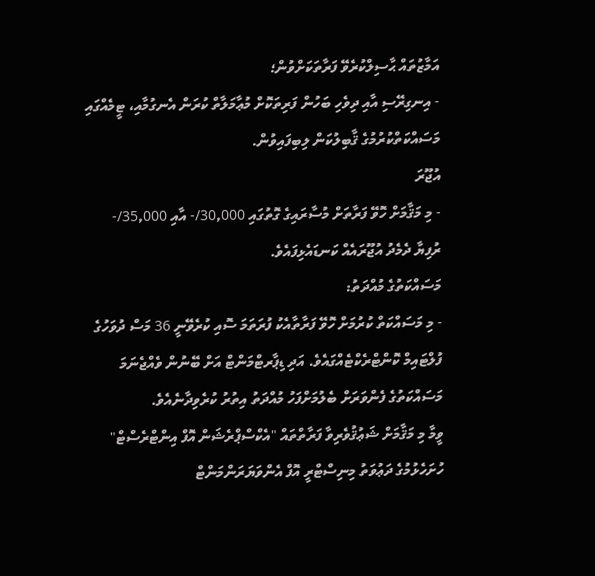އަމާޒުތައް ޙާސިލްކުރެވޭ ފަރާތަކަށްވުން؛
- އިނގިރޭސި އާއި ދިވެހި ބަހުން ފަރިތަކޮށް މުޢާމަލާތް ކުރަން އެނގުމާއި، ޓީމެއްގައި މަސައްކަތްކުރުމުގެ ޤާބިލުކަން ލިބިފައިވުން.
އުޖޫރަ
- މި މަޤާމަށް ހޮވޭ ފަރާތަށް މުސާރައިގެ ގޮތުގައި 30,000/- އާއި 35,000/- ރުފިޔާ ދެމެދު އުޖޫރައެއް ކަނޑައެޅިފައެވެ.
މަސައްކަތުގެ މުއްދަތު:
- މި މަސައްކަތް ކުރުމަށް ހޮވޭ ފަރާތާއެކު ފުރަތަމަ ސޮއި ކުރެވޭނީ 36 މަސް ދުވަހުގެ ފުލްޓައިމް ކޮންޓްރެކްޓެއްގައެވެ. އަދި ޑިޕާރޓްމަންޓް އަށް ބޭނުން ވެއްޖެނަމަ މަސައްކަތުގެ ފެންވަރަށް ބެލުމަށްފަހު މުއްދަތު އިތުރު ކުރެވިދާނެއެވެ.
ވީމާ މި މަޤާމަށް ޝަޢުޤުވެރިވާ ފަރާތްތައް "އެކްސްޕްރެޝަން އޮފް އިންޓްރެސްޓް" ހުށަހެޅުމުގެ ދަޢުވަތު މިނިސްޓްރީ އޮފް އެންވަޔަރަންމަންޓް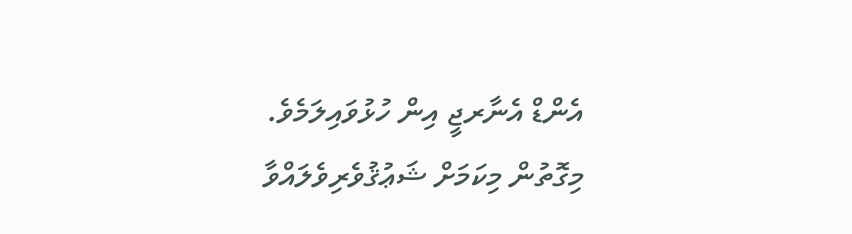އެންޑް އެނާރޖީ އިން ހުޅުވައިލަމެވެ. މިގޮތުން މިކަމަށް ޝަޢުޤުވެރިވެލައްވާ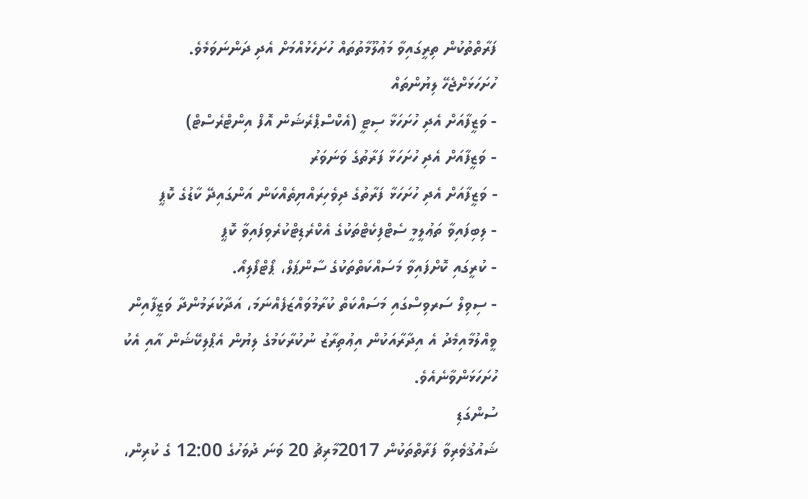ފަރާތްތުކުން ތިރީގައިވާ މަޢުލޫމާތުތައް ހުށަހެޅުއްމަށް އެދި ދަންނަވަމެވެ.
ހުށަހަޅަށްޖެހޭ ލިޔުންތައް
- ވަޒީފާއަށް އެދި ހުށަހަޅާ ސިޓީ (އެކްސްޕްރެޝަން އޮފް އިންޓްރެސްޓް)
- ވަޒީފާއަށް އެދި ހުށަހަޅާ ފަރާތުގެ ވަނަވަރު
- ވަޒީފާއަށް އެދި ހުށަހަޅާ ފަރާތުގެ ދިވެހިރައްޔިތެއްކަން އަންގައިދޭ ކާޑުގެ ކޮޕީ
- ލިބިފައިވާ ތަޢުލީމީ ސެޓްފިކެޓްތަކުގެ އެކްރެޑިޓްކުރެވިފައިވާ ކޮޕީ
- ކުރީގައި ކޮށްފައިވާ މަސައްކަތްތަކުގެ ސާންޕަލް، ޕޯޓްފޯލިއޯ.
- ސިވިލް ސަރވިސްގައި މަސައްކަތް ކުރާމުވައްޒަފެއްނަމަ، އަދާކުރަމުންދާ ވަޒީފާއިން ވީއްލުމާއިމެދު އެ އިދާރާއަކުން އިޢުތިރާޒު ނުކުރާކަމުގެ ލިޔުން އެޕްލިކޭޝަން އާއި އެކު ހުށަހަޅަންވާނެއެވެ.
ސުންގަޑި
ޝައުޤުވެރިވާ ފަރާތްތަކުން 2017މާރިޗު 20 ވަނަ ދުވަހުގެ 12:00 ގެ ކުރިން،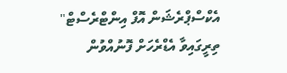އެކްސްޕްރެޝަން އޮފް އިންޓްރެސްޓް" ތިރީގައިވާ އެޑްރެހަށް ފޮނުއްވުން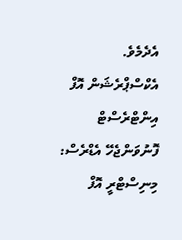އެދެމެވެ.
އެކްސްޕްރެޝަން އޮފް އިންޓްރެސްޓް ފޮނުވަންޖެހޭ އެޑްރެސް:
މިނިސްޓްރީ އޮފް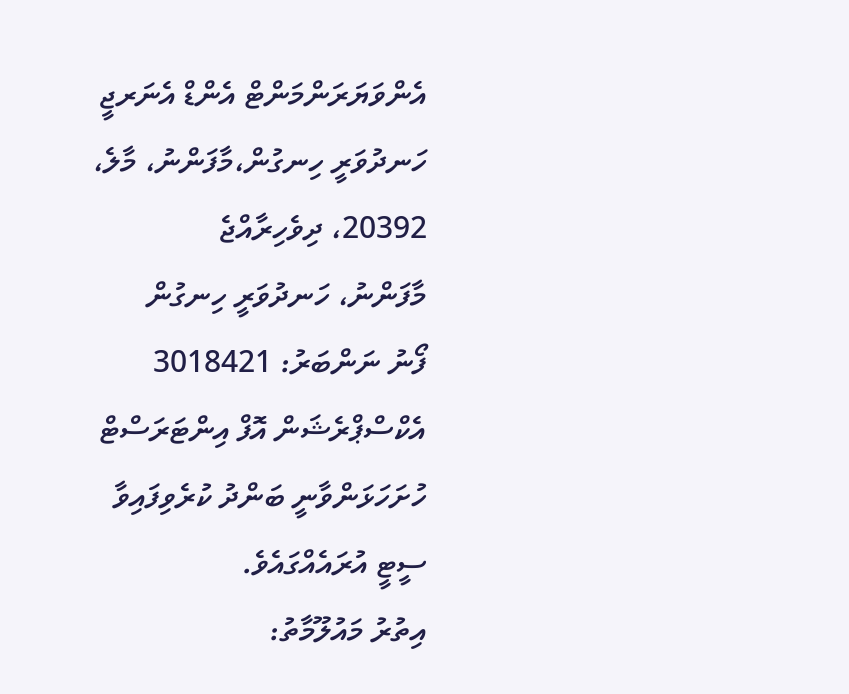އެންވަޔަރަންމަންޓް އެންޑް އެނަރޖީ
ހަނދުވަރީ ހިނގުން،މާފަންނު، މާލެ، 20392، ދިވެހިރާއްޖެ
މާފަންނު، ހަނދުވަރީ ހިނގުން
ފޯނު ނަންބަރު: 3018421
އެކްސްޕްރެޝަން އޮފް އިންޓަރަސްޓް ހުށަހަޅަންވާނީ ބަންދު ކުރެވިފައިވާ ސީޓީ އުރައެއްގައެވެ.
އިތުރު މައުލޫމާތު: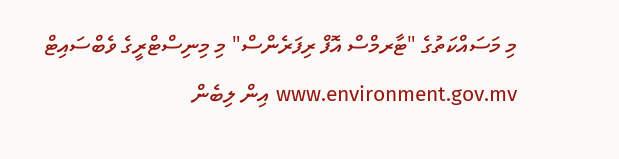މި މަސައްކަތުގެ "ޓާރމްސް އޮފް ރިފަރެންސް" މި މިނިސްޓްރީގެ ވެބްސައިޓް www.environment.gov.mv އިން ލިބެން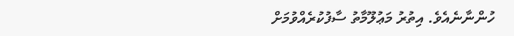ހުންނާނެއެވެ. އިތުރު މަޢުލޫމާތު ސާފުކުރެއްވުމަށް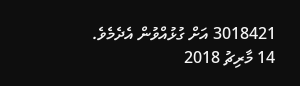3018421 އަށް ގުޅުއްވުން އެދެމެވެ.
14 މާރިޗު 2018